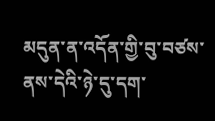མདུན་ན་འདོན་གྱི་བུ་བཙས་ནས་དེའི་ཉེ་དུ་དག་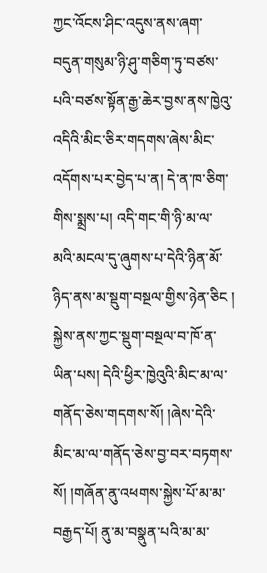ཀྱང་འོངས་ཤིང་འདུས་ནས་ཞག་བདུན་གསུམ་ཉི་ཤུ་གཅིག་ཏུ་བཙས་པའི་བཙས་སྟོན་རྒྱ་ཆེར་བྱས་ནས་ཁྱེའུ་འདིའི་མིང་ཅིར་གདགས་ཞེས་མིང་འདོགས་པར་བྱེད་པ་ན། དེ་ན་ཁ་ཅིག་གིས་སྨྲས་པ། འདི་གང་གི་ཉི་མ་ལ་མའི་མངལ་དུ་ཞུགས་པ་དེའི་ཉིན་མོ་ཉིད་ནས་མ་སྡུག་བསྔལ་གྱིས་ཉེན་ཅིང ། སྐྱེས་ནས་ཀྱང་སྡུག་བསྔལ་བ་ཁོ་ན་ཡིན་པས། དེའི་ཕྱིར་ཁྱེའུའི་མིང་མ་ལ་གནོད་ཅེས་གདགས་སོ། །ཞེས་དེའི་མིང་མ་ལ་གནོད་ཅེས་བྱ་བར་བཏགས་སོ། །གཞོན་ནུ་འཕགས་སྐྱེས་པོ་མ་མ་བརྒྱད་པོ། ནུ་མ་བསྣུན་པའི་མ་མ་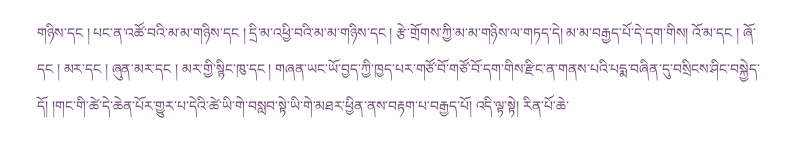གཉིས་དང ། པང་ན་འཚོ་བའི་མ་མ་གཉིས་དང ། དྲི་མ་འཕྱི་བའི་མ་མ་གཉིས་དང ། རྩེ་གྲོགས་ཀྱི་མ་མ་གཉིས་ལ་གཏད་དེ། མ་མ་བརྒྱད་པོ་དེ་དག་གིས། འོ་མ་དང ། ཞོ་དང ། མར་དང ། ཞུན་མར་དང ། མར་གྱི་སྙིང་ཁུ་དང ། གཞན་ཡང་ཡོ་བྱད་ཀྱི་ཁྱད་པར་གཙོ་བོ་གཙོ་བོ་དག་གིས་རྫིང་ན་གནས་པའི་པདྨ་བཞིན་དུ་བསྲིངས་ཤིང་བསྐྱེད་དོ། །གང་གི་ཚེ་དེ་ཆེན་པོར་གྱུར་པ་དེའི་ཚེ་ཡི་གེ་བསླབ་སྟེ་ཡི་གེ་མཐར་ཕྱིན་ནས་བརྟག་པ་བརྒྱད་པོ། འདི་ལྟ་སྟེ། རིན་པོ་ཆེ་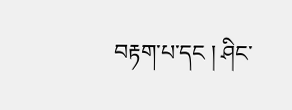བརྟག་པ་དང ། ཤིང་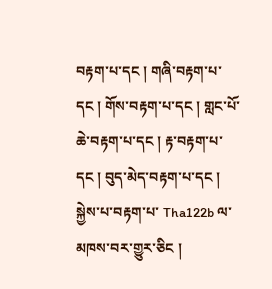བརྟག་པ་དང ། གཞི་བརྟག་པ་དང ། གོས་བརྟག་པ་དང ། གླང་པོ་ཆེ་བརྟག་པ་དང ། རྟ་བརྟག་པ་དང ། བུད་མེད་བརྟག་པ་དང ། སྐྱེས་པ་བརྟག་པ་ Tha122b ལ་མཁས་བར་གྱུར་ཅིང །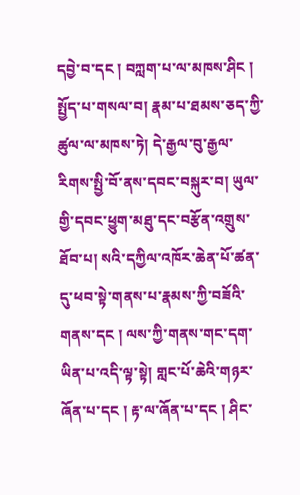དབྱེ་བ་དང ། བཀླག་པ་ལ་མཁས་ཤིང ། སྤྱོད་པ་གསལ་བ། རྣམ་པ་ཐམས་ཅད་ཀྱི་ཚུལ་ལ་མཁས་ཏེ། དེ་རྒྱལ་བུ་རྒྱལ་རིགས་སྤྱི་བོ་ནས་དབང་བསྐུར་བ། ཡུལ་གྱི་དབང་ཕྱུག་མཐུ་དང་བརྩོན་འགྲུས་ཐོབ་པ། སའི་དཀྱིལ་འཁོར་ཆེན་པོ་ཚན་དུ་ཕབ་སྟེ་གནས་པ་རྣམས་ཀྱི་བཟོའི་གནས་དང ། ལས་ཀྱི་གནས་གང་དག་ཡིན་པ་འདི་ལྟ་སྟེ། གླང་པོ་ཆེའི་གཉར་ཞོན་པ་དང ། རྟ་ལ་ཞོན་པ་དང ། ཤིང་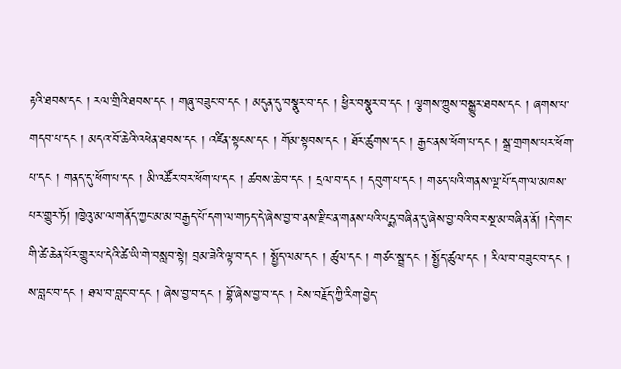རྟའི་ཐབས་དང ། རལ་གྲིའི་ཐབས་དང ། གཞུ་བཟུང་བ་དང ། མདུན་དུ་བསྣུར་བ་དང ། ཕྱིར་བསྣུར་བ་དང ། ལྕགས་ཀྱུས་བསྒྱུར་ཐབས་དང ། ཞགས་པ་གདབ་པ་དང ། མདའ་བོ་ཆེའི་འཕེན་ཐབས་དང ། འཛིན་སྟངས་དང ། གོམ་སྟབས་དང ། ཐོར་ཚུགས་དང ། རྒྱང་ནས་ཕོག་པ་དང ། སྒྲ་གྲགས་པར་ཕོག་པ་དང ། གནད་དུ་ཕོག་པ་དང ། མི་འཚོར་བར་ཕོག་པ་དང ། ཚབས་ཆེ་བ་དང ། དྲལ་བ་དང ། དབུག་པ་དང ། གཅད་པའི་གནས་ལྔ་པོ་དག་ལ་མཁས་པར་གྱུར་ཏོ། །ཁྱེའུ་མ་ལ་གནོད་ཀྱང་མ་མ་བརྒྱད་པོ་དག་ལ་གཏད་དེ་ཞེས་བྱ་བ་ནས་རྫིང་ན་གནས་པའི་པདྨ་བཞིན་དུ་ཞེས་བྱ་བའི་བར་སྔ་མ་བཞིན་ནོ། །དེ་གང་གི་ཚེ་ཆེན་པོར་གྱུར་པ་དེའི་ཚེ་ཡི་གེ་བསླབ་སྟེ། བྲམ་ཟེའི་ལྟ་བ་དང ། སྤྱོད་ལམ་དང ། ཚུལ་དང ། གཙང་སྦྲ་དང ། སྤྱོད་ཚུལ་དང ། རིལ་བ་བཟུང་བ་དང ། ས་བླང་བ་དང ། ཐལ་བ་བླང་བ་དང ། ཞེས་བྱ་བ་དང ། བྷོ་ཞེས་བྱ་བ་དང ། ངེས་བརྗོད་ཀྱི་རིག་བྱེད་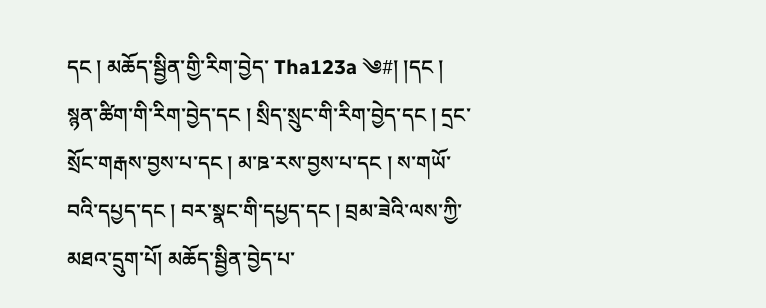དང ། མཆོད་སྦྱིན་གྱི་རིག་བྱེད་ Tha123a ༄#། །དང ། སྙན་ཚིག་གི་རིག་བྱེད་དང ། སྲིད་སྲུང་གི་རིག་བྱེད་དང ། དྲང་སྲོང་གརྒས་བྱས་པ་དང ། མ་ཋ་རས་བྱས་པ་དང ། ས་གཡོ་བའི་དཔྱད་དང ། བར་སྣང་གི་དཔྱད་དང ། བྲམ་ཟེའི་ལས་ཀྱི་མཐའ་དྲུག་པོ། མཆོད་སྦྱིན་བྱེད་པ་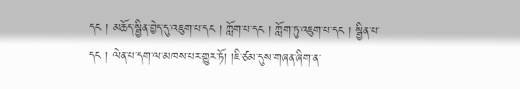དང ། མཆོད་སྦྱིན་བྱེད་དུ་འཇུག་པ་དང ། ཀློག་པ་དང ། ཀློག་ཏུ་འཇུག་པ་དང ། སྦྱིན་པ་དང ། ལེན་པ་དག་ལ་མཁས་པར་གྱུར་ཏོ། །ཇི་ཙམ་དུས་གཞན་ཞིག་ན་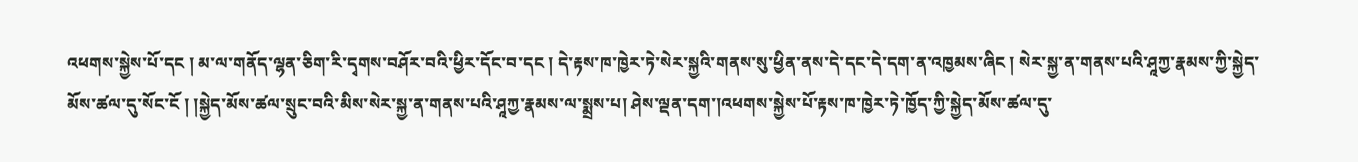འཕགས་སྐྱེས་པོ་དང ། མ་ལ་གནོད་ལྷན་ཅིག་རི་དྭགས་བཤོར་བའི་ཕྱིར་དོང་བ་དང ། དེ་རྟས་ཁ་ཁྱེར་ཏེ་སེར་སྐྱའི་གནས་སུ་ཕྱིན་ནས་དེ་དང་དེ་དག་ན་འཁྱམས་ཞིང ། སེར་སྐྱ་ན་གནས་པའི་ཤཱཀྱ་རྣམས་ཀྱི་སྐྱེད་མོས་ཚལ་དུ་སོང་ངོ ། །སྐྱེད་མོས་ཚལ་སྲུང་བའི་མིས་སེར་སྐྱ་ན་གནས་པའི་ཤཱཀྱ་རྣམས་ལ་སྨྲས་པ། ཤེས་ལྡན་དག་།འཕགས་སྐྱེས་པོ་རྟས་ཁ་ཁྱེར་ཏེ་ཁྱོད་ཀྱི་སྐྱེད་མོས་ཚལ་དུ་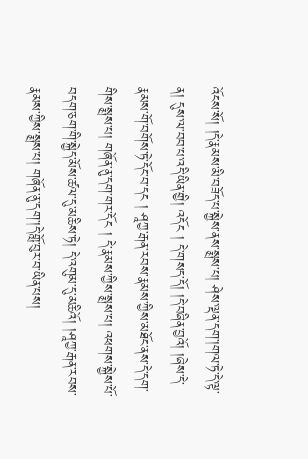འོངས་སོ། །དེ་རྣམས་མི་བཟོད་པ་སྐྱེས་ནས་སྨྲས་པ། ཤེས་ལྡན་དག་།གལ་ཏེ་དེ་ལྟ་ན། དུས་ལ་བབ་པ་འདི་ཡིན་གྱི། འདོང ། དེ་གསད་དོ། །དེ་བཞིན་བྱའོ། །ཞེས་དེ་རྣམས་གོ་བགོས་ཏེ་དོང་བ་དང ། ཤཱཀྱ་རྒན་རབས་རྣམས་ཀྱིས་མཐོང་ནས་དེ་དག་གིས་སྨྲས་པ། གཞོན་ནུ་དག་གར་དོང ། དེ་རྣམས་ཀྱིས་སྨྲས་པ། འཕགས་སྐྱེས་པོ་བདག་ཅག་གི་སྐྱེད་མོས་ཚལ་དུ་མཆིས་ཏེ། དེ་འགུམ་དུ་མཆིའོ། །ཤཱཀྱ་རྒན་རབས་རྣམས་ཀྱིས་སྨྲས་པ། གཞོན་ནུ་དག་།དེ་གློ་བུར་བ་ཡིན་པས།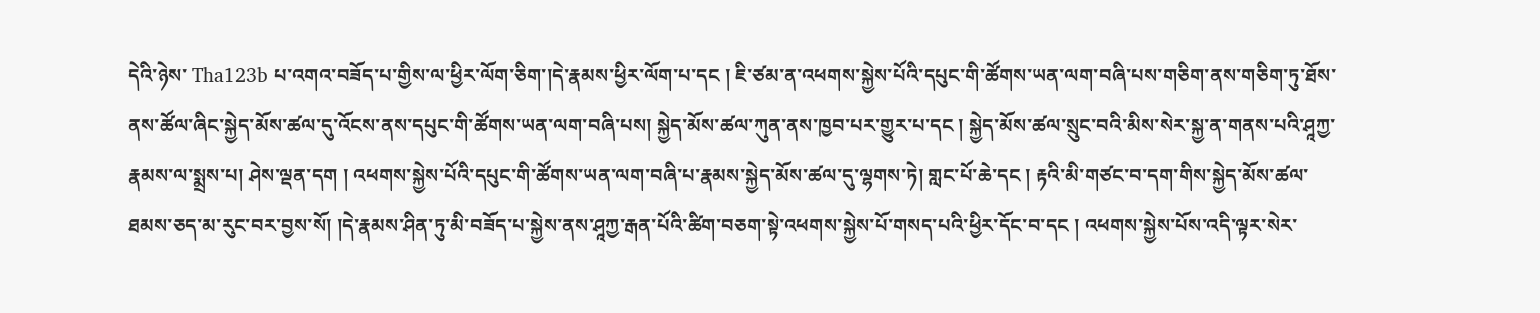དེའི་ཉེས་ Tha123b པ་འགའ་བཟོད་པ་གྱིས་ལ་ཕྱིར་ལོག་ཅིག་།དེ་རྣམས་ཕྱིར་ལོག་པ་དང ། ཇི་ཙམ་ན་འཕགས་སྐྱེས་པོའི་དཔུང་གི་ཚོགས་ཡན་ལག་བཞི་པས་གཅིག་ནས་གཅིག་ཏུ་ཐོས་ནས་ཚོལ་ཞིང་སྐྱེད་མོས་ཚལ་དུ་འོངས་ནས་དཔུང་གི་ཚོགས་ཡན་ལག་བཞི་པས། སྐྱེད་མོས་ཚལ་ཀུན་ནས་ཁྱབ་པར་གྱུར་པ་དང ། སྐྱེད་མོས་ཚལ་སྲུང་བའི་མིས་སེར་སྐྱ་ན་གནས་པའི་ཤཱཀྱ་རྣམས་ལ་སྨྲས་པ། ཤེས་ལྡན་དག ། འཕགས་སྐྱེས་པོའི་དཔུང་གི་ཚོགས་ཡན་ལག་བཞི་པ་རྣམས་སྐྱེད་མོས་ཚལ་དུ་ལྷགས་ཏེ། གླང་པོ་ཆེ་དང ། རྟའི་མི་གཙང་བ་དག་གིས་སྐྱེད་མོས་ཚལ་ཐམས་ཅད་མ་རུང་བར་བྱས་སོ། །དེ་རྣམས་ཤིན་ཏུ་མི་བཟོད་པ་སྐྱེས་ནས་ཤཱཀྱ་རྒན་པོའི་ཚིག་བཅག་སྟེ་འཕགས་སྐྱེས་པོ་གསད་པའི་ཕྱིར་དོང་བ་དང ། འཕགས་སྐྱེས་པོས་འདི་ལྟར་སེར་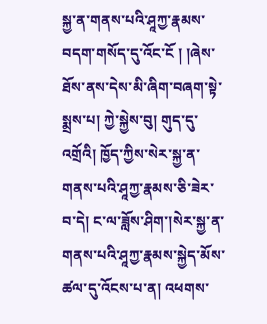སྐྱ་ན་གནས་པའི་ཤཱཀྱ་རྣམས་བདག་གསོད་དུ་འོང་ངོ ། །ཞེས་ཐོས་ནས་དེས་མི་ཞིག་བཞག་སྟེ་སྨྲས་པ། ཀྱེ་སྐྱེས་བུ། གུད་དུ་འགྲོའི། ཁྱོད་ཀྱིས་སེར་སྐྱ་ན་གནས་པའི་ཤཱཀྱ་རྣམས་ཅི་ཟེར་བ་དེ། ང་ལ་ཟློས་ཤིག་།སེར་སྐྱ་ན་གནས་པའི་ཤཱཀྱ་རྣམས་སྐྱེད་མོས་ཚལ་དུ་འོངས་པ་ན། འཕགས་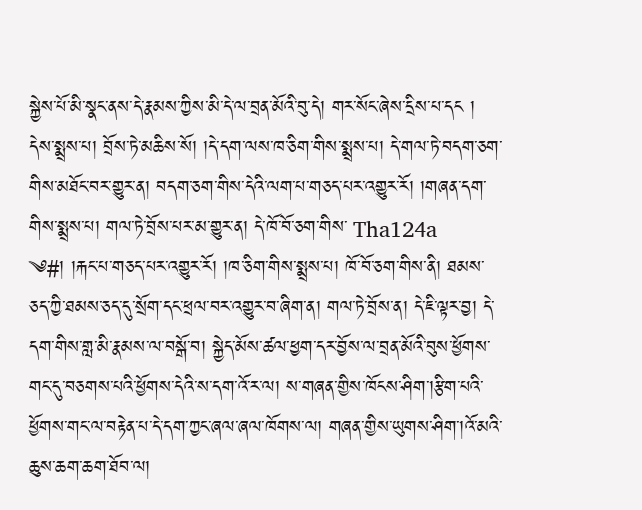སྐྱེས་པོ་མི་སྣང་ནས་དེ་རྣམས་ཀྱིས་མི་དེ་ལ་བྲན་མོའི་བུ་དེ། གར་སོང་ཞེས་དྲིས་པ་དང ། དེས་སྨྲས་པ། བྲོས་ཏེ་མཆིས་སོ། །དེ་དག་ལས་ཁ་ཅིག་གིས་སྨྲས་པ། དེ་གལ་ཏེ་བདག་ཅག་གིས་མཐོང་བར་གྱུར་ན། བདག་ཅག་གིས་དེའི་ལག་པ་གཅད་པར་འགྱུར་རོ། །གཞན་དག་གིས་སྨྲས་པ། གལ་ཏེ་བྲོས་པར་མ་གྱུར་ན། དེ་ཁོ་བོ་ཅག་གིས་ Tha124a ༄#། །རྐང་པ་གཅད་པར་འགྱུར་རོ། །ཁ་ཅིག་གིས་སྨྲས་པ། ཁོ་བོ་ཅག་གིས་ནི། ཐམས་ཅད་ཀྱི་ཐམས་ཅད་དུ་སྲོག་དང་ཕྲལ་བར་འགྱུར་བ་ཞིག་ན། གལ་ཏེ་བྲོས་ན། དེ་ཇི་ལྟར་བྱ། དེ་དག་གིས་གླ་མི་རྣམས་ལ་བསྒོ་བ། སྐྱེད་མོས་ཚལ་ཕྱག་དར་བྱོས་ལ་བྲན་མོའི་བུས་ཕྱོགས་གང་དུ་བཅགས་པའི་ཕྱོགས་དེའི་ས་དག་འོ་ར་ལ། ས་གཞན་གྱིས་ཁོངས་ཤིག་།རྩིག་པའི་ཕྱོགས་གང་ལ་བརྟེན་པ་དེ་དག་ཀྱང་ཞལ་ཞལ་ཁོགས་ལ། གཞན་གྱིས་ཡུགས་ཤིག་།འོ་མའི་ཆུས་ཆག་ཆག་ཐོབ་ལ།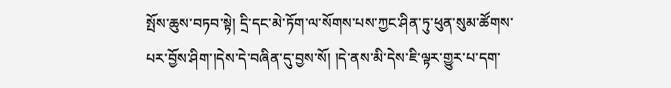སྤོས་ཆུས་བཏབ་སྟེ། དྲི་དང་མེ་ཏོག་ལ་སོགས་པས་ཀྱང་ཤིན་ཏུ་ཕུན་སུམ་ཚོགས་པར་བྱོས་ཤིག་།དེས་དེ་བཞིན་དུ་བྱས་སོ། །དེ་ནས་མི་དེས་ཇི་ལྟར་གྱུར་པ་དག་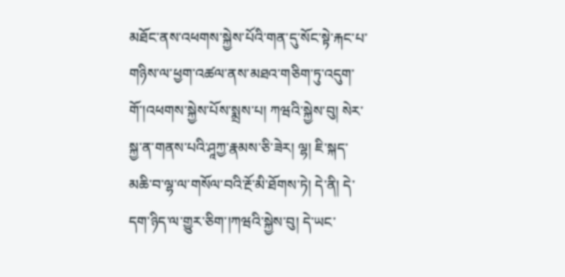མཐོང་ནས་འཕགས་སྐྱེས་པོའི་གན་དུ་སོང་སྟེ་རྐང་པ་གཉིས་ལ་ཕྱག་འཚལ་ནས་མཐའ་གཅིག་ཏུ་འདུག་གོ་།འཕགས་སྐྱེས་པོས་སྨྲས་པ། ཀཝའི་སྐྱེས་བུ། སེར་སྐྱ་ན་གནས་པའི་ཤཱཀྱ་རྣམས་ཅི་ཟེར། ལྷ། ཇི་སྐད་མཆི་བ་ལྷ་ལ་གསོལ་བའི་རྔོ་མི་ཐོགས་ཏེ། དེ་ནི། དེ་དག་ཉིད་ལ་གྱུར་ཅིག་།ཀཝའི་སྐྱེས་བུ། དེ་ཡང་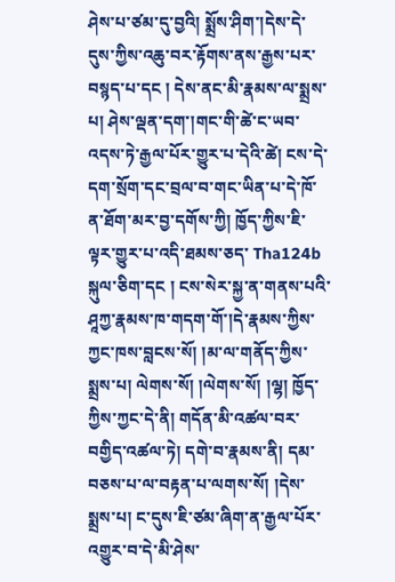ཤེས་པ་ཙམ་དུ་བྱའི། སྨྲོས་ཤིག་།དེས་དེ་དུས་ཀྱིས་འཆུ་བར་རྟོགས་ནས་རྒྱས་པར་བསྙད་པ་དང ། དེས་ནང་མི་རྣམས་ལ་སྨྲས་པ། ཤེས་ལྡན་དག་།གང་གི་ཚེ་ང་ཡབ་འདས་ཏེ་རྒྱལ་པོར་གྱུར་པ་དེའི་ཚེ། ངས་དེ་དག་སྲོག་དང་བྲལ་བ་གང་ཡིན་པ་དེ་ཁོ་ན་ཐོག་མར་བྱ་དགོས་ཀྱི། ཁྱོད་ཀྱིས་ཇི་ལྟར་གྱུར་པ་འདི་ཐམས་ཅད་ Tha124b སྐུལ་ཅིག་དང ། ངས་སེར་སྐྱ་ན་གནས་པའི་ཤཱཀྱ་རྣམས་ཁ་གདག་གོ་།དེ་རྣམས་ཀྱིས་ཀྱང་ཁས་བླངས་སོ། །མ་ལ་གནོད་ཀྱིས་སྨྲས་པ། ལེགས་སོ། །ལེགས་སོ། །ལྷ། ཁྱོད་ཀྱིས་ཀྱང་དེ་ནི། གདོན་མི་འཚལ་བར་བགྱིད་འཚལ་ཏེ། དགེ་བ་རྣམས་ནི། དམ་བཅས་པ་ལ་བརྟན་པ་ལགས་སོ། །དེས་སྨྲས་པ། ང་དུས་ཇི་ཙམ་ཞིག་ན་རྒྱལ་པོར་འགྱུར་བ་དེ་མི་ཤེས་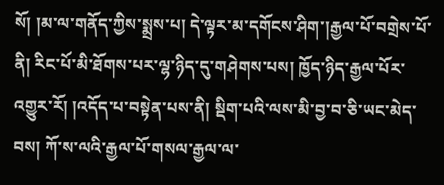སོ། །མ་ལ་གནོད་ཀྱིས་སྨྲས་པ། དེ་ལྟར་མ་དགོངས་ཤིག་།རྒྱལ་པོ་བགྲེས་པོ་ནི། རིང་པོ་མི་ཐོགས་པར་ལྷ་ཉིད་དུ་གཤེགས་པས། ཁྱོད་ཉིད་རྒྱལ་པོར་འགྱུར་རོ། །འདོད་པ་བསྟེན་པས་ནི། སྡིག་པའི་ལས་མི་བྱ་བ་ཅི་ཡང་མེད་བས། ཀོ་ས་ལའི་རྒྱལ་པོ་གསལ་རྒྱལ་ལ་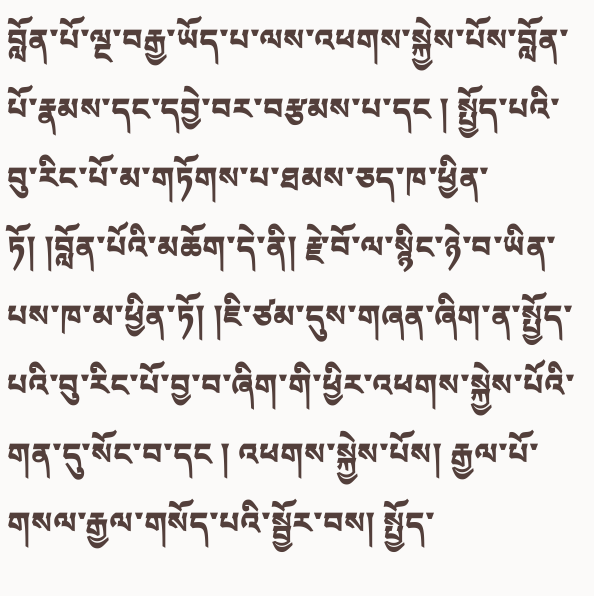བློན་པོ་ལྔ་བརྒྱ་ཡོད་པ་ལས་འཕགས་སྐྱེས་པོས་བློན་པོ་རྣམས་དང་དབྱེ་བར་བརྩམས་པ་དང ། སྤྱོད་པའི་བུ་རིང་པོ་མ་གཏོགས་པ་ཐམས་ཅད་ཁ་ཕྱིན་ཏོ། །བློན་པོའི་མཆོག་དེ་ནི། རྗེ་བོ་ལ་སྙིང་ཉེ་བ་ཡིན་པས་ཁ་མ་ཕྱིན་ཏོ། །ཇི་ཙམ་དུས་གཞན་ཞིག་ན་སྤྱོད་པའི་བུ་རིང་པོ་བྱ་བ་ཞིག་གི་ཕྱིར་འཕགས་སྐྱེས་པོའི་གན་དུ་སོང་བ་དང ། འཕགས་སྐྱེས་པོས། རྒྱལ་པོ་གསལ་རྒྱལ་གསོད་པའི་སྦྱོར་བས། སྤྱོད་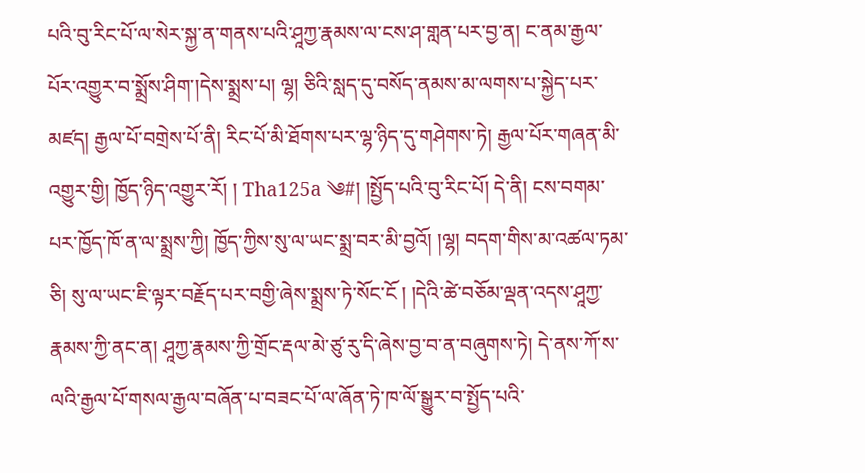པའི་བུ་རིང་པོ་ལ་སེར་སྐྱ་ན་གནས་པའི་ཤཱཀྱ་རྣམས་ལ་ངས་ཤ་གླན་པར་བྱ་ན། ང་ནམ་རྒྱལ་པོར་འགྱུར་བ་སྨྲོས་ཤིག་།དེས་སྨྲས་པ། ལྷ། ཅིའི་སླད་དུ་བསོད་ནམས་མ་ལགས་པ་སྐྱེད་པར་མཛད། རྒྱལ་པོ་བགྲེས་པོ་ནི། རིང་པོ་མི་ཐོགས་པར་ལྷ་ཉིད་དུ་གཤེགས་ཏེ། རྒྱལ་པོར་གཞན་མི་འགྱུར་གྱི། ཁྱོད་ཉིད་འགྱུར་རོ། ། Tha125a ༄#། །སྤྱོད་པའི་བུ་རིང་པོ། དེ་ནི། ངས་བགམ་པར་ཁྱོད་ཁོ་ན་ལ་སྨྲས་ཀྱི། ཁྱོད་ཀྱིས་སུ་ལ་ཡང་སྨྲ་བར་མི་བྱའོ། །ལྷ། བདག་གིས་མ་འཚལ་ཏམ་ཅི། སུ་ལ་ཡང་ཇི་ལྟར་བརྗོད་པར་བགྱི་ཞེས་སྨྲས་ཏེ་སོང་ངོ ། །དེའི་ཚེ་བཅོམ་ལྡན་འདས་ཤཱཀྱ་རྣམས་ཀྱི་ནང་ན། ཤཱཀྱ་རྣམས་ཀྱི་གྲོང་རྡལ་མེ་ཙུ་རུ་དི་ཞེས་བྱ་བ་ན་བཞུགས་ཏེ། དེ་ནས་ཀོ་ས་ལའི་རྒྱལ་པོ་གསལ་རྒྱལ་བཞོན་པ་བཟང་པོ་ལ་ཞོན་ཏེ་ཁ་ལོ་སྒྱུར་བ་སྤྱོད་པའི་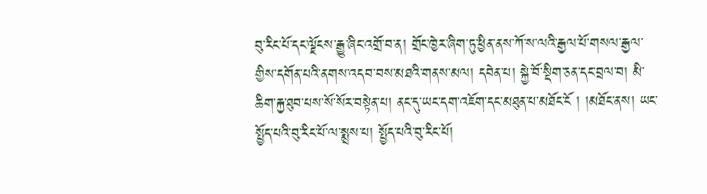བུ་རིང་པོ་དང་ལྗོངས་རྒྱུ་ཞིང་འགྲོ་བ་ན། གྲོང་ཁྱེར་ཞིག་ཏུ་ཕྱིན་ནས་ཀོ་ས་ལའི་རྒྱལ་པོ་གསལ་རྒྱལ་གྱིས་དགོན་པའི་ནགས་འདབ་བས་མཐའི་གནས་མལ། དབེན་པ། སྐྱེ་བོ་སྡིག་ཅན་དང་བྲལ་བ། མི་ཆིག་རྐྱ་ཐུབ་པས་སོ་སོར་བསྟེན་པ། ནང་དུ་ཡང་དག་འཇོག་དང་མཐུན་པ་མཐོང་ངོ ། །མཐོང་ནས། ཡང་སྤྱོད་པའི་བུ་རིང་པོ་ལ་སྨྲས་པ། སྤྱོད་པའི་བུ་རིང་པོ།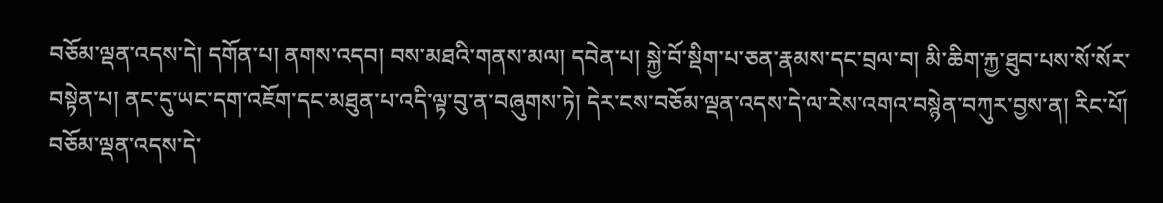བཅོམ་ལྡན་འདས་དེ། དགོན་པ། ནགས་འདབ། བས་མཐའི་གནས་མལ། དབེན་པ། སྐྱེ་བོ་སྡིག་པ་ཅན་རྣམས་དང་བྲལ་བ། མི་ཆིག་རྐྱ་ཐུབ་པས་སོ་སོར་བསྟེན་པ། ནང་དུ་ཡང་དག་འཇོག་དང་མཐུན་པ་འདི་ལྟ་བུ་ན་བཞུགས་ཏེ། དེར་ངས་བཅོམ་ལྡན་འདས་དེ་ལ་རེས་འགའ་བསྙེན་བཀུར་བྱས་ན། རིང་པོ། བཅོམ་ལྡན་འདས་དེ་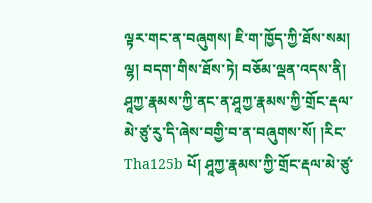ལྟར་གང་ན་བཞུགས། ཇི་ག་ཁྱོད་ཀྱི་ཐོས་སམ། ལྷ། བདག་གིས་ཐོས་ཏེ། བཅོམ་ལྡན་འདས་ནི། ཤཱཀྱ་རྣམས་ཀྱི་ནང་ན་ཤཱཀྱ་རྣམས་ཀྱི་གྲོང་རྡལ་མེ་ཙུ་རུ་དི་ཞེས་བགྱི་བ་ན་བཞུགས་སོ། །རིང་ Tha125b པོ། ཤཱཀྱ་རྣམས་ཀྱི་གྲོང་རྡལ་མེ་ཙུ་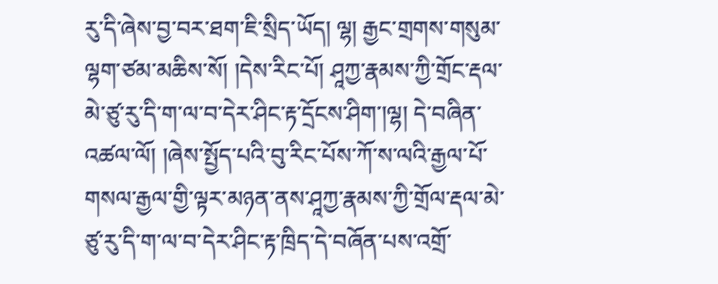རུ་དི་ཞེས་བྱ་བར་ཐག་ཇི་སྲིད་ཡོད། ལྷ། རྒྱང་གྲགས་གསུམ་ལྷག་ཙམ་མཆིས་སོ། །དེས་རིང་པོ། ཤཱཀྱ་རྣམས་ཀྱི་གྲོང་རྡལ་མེ་ཙུ་རུ་དི་ག་ལ་བ་དེར་ཤིང་རྟ་དྲོངས་ཤིག་།ལྷ། དེ་བཞིན་འཚལ་ལོ། །ཞེས་སྤྱོད་པའི་བུ་རིང་པོས་ཀོ་ས་ལའི་རྒྱལ་པོ་གསལ་རྒྱལ་གྱི་ལྟར་མཉན་ནས་ཤཱཀྱ་རྣམས་ཀྱི་གྲོལ་རྡལ་མེ་ཙུ་རུ་དི་ག་ལ་བ་དེར་ཤིང་རྟ་ཁྲིད་དེ་བཞོན་པས་འགྲོ་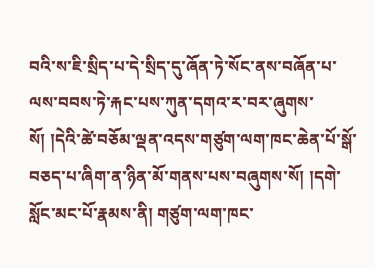བའི་ས་ཇི་སྲིད་པ་དེ་སྲིད་དུ་ཞོན་ཏེ་སོང་ནས་བཞོན་པ་ལས་བབས་ཏེ་རྐང་པས་ཀུན་དགའ་ར་བར་ཞུགས་སོ། །དེའི་ཚེ་བཅོམ་ལྡན་འདས་གཙུག་ལག་ཁང་ཆེན་པོ་སྒོ་བཅད་པ་ཞིག་ན་ཉིན་མོ་གནས་པས་བཞུགས་སོ། །དགེ་སློང་མང་པོ་རྣམས་ནི། གཙུག་ལག་ཁང་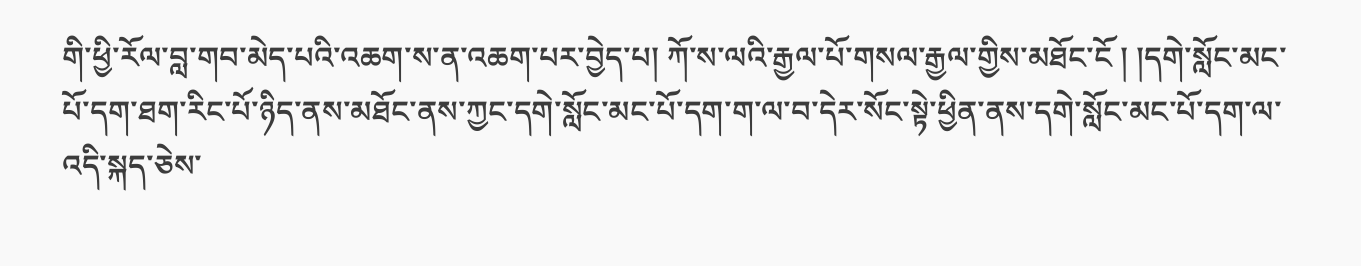གི་ཕྱི་རོལ་བླ་གབ་མེད་པའི་འཆག་ས་ན་འཆག་པར་བྱེད་པ། ཀོ་ས་ལའི་རྒྱལ་པོ་གསལ་རྒྱལ་གྱིས་མཐོང་ངོ ། །དགེ་སློང་མང་པོ་དག་ཐག་རིང་པོ་ཉིད་ནས་མཐོང་ནས་ཀྱང་དགེ་སློང་མང་པོ་དག་ག་ལ་བ་དེར་སོང་སྟེ་ཕྱིན་ནས་དགེ་སློང་མང་པོ་དག་ལ་འདི་སྐད་ཅེས་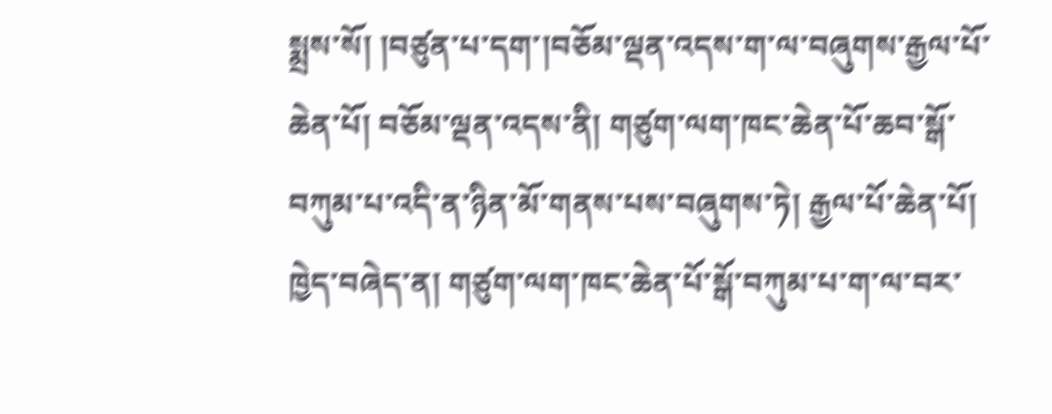སྨྲས་སོ། །བཙུན་པ་དག་།བཅོམ་ལྡན་འདས་ག་ལ་བཞུགས་རྒྱལ་པོ་ཆེན་པོ། བཅོམ་ལྡན་འདས་ནི། གཙུག་ལག་ཁང་ཆེན་པོ་ཆབ་སྒོ་བཀུམ་པ་འདི་ན་ཉིན་མོ་གནས་པས་བཞུགས་ཏེ། རྒྱལ་པོ་ཆེན་པོ། ཁྱེད་བཞེད་ན། གཙུག་ལག་ཁང་ཆེན་པོ་སྒོ་བཀུམ་པ་ག་ལ་བར་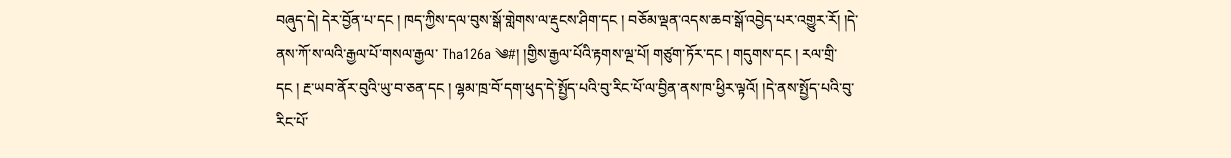བཞུད་དེ། དེར་བྱོན་པ་དང ། ཁད་ཀྱིས་དལ་བུས་སྒོ་གླེགས་ལ་རྡུངས་ཤིག་དང ། བཅོམ་ལྡན་འདས་ཆབ་སྒོ་འབྱེད་པར་འགྱུར་རོ། །དེ་ནས་ཀོ་ས་ལའི་རྒྱལ་པོ་གསལ་རྒྱལ་ Tha126a ༄#། །གྱིས་རྒྱལ་པོའི་རྟགས་ལྔ་པོ། གཙུག་ཏོར་དང ། གདུགས་དང ། རལ་གྲི་དང ། རྔ་ཡབ་ནོར་བུའི་ཡུ་བ་ཅན་དང ། ལྷམ་ཁྲ་བོ་དག་ཕུད་དེ་སྤྱོད་པའི་བུ་རིང་པོ་ལ་བྱིན་ནས་ཁ་ཕྱིར་ལྟའོ། །དེ་ནས་སྤྱོད་པའི་བུ་རིང་པོ་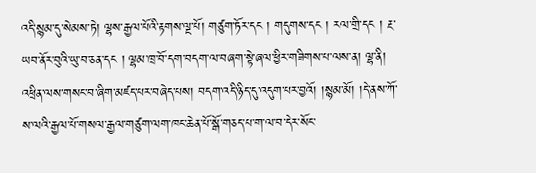འདི་སྙམ་དུ་སེམས་ཏེ། ལྷས་རྒྱལ་པོའི་རྟགས་ལྔ་པོ། གཙུག་ཏོར་དང ། གདུགས་དང ། རལ་གྲི་དང ། རྔ་ཡབ་ནོར་བུའི་ཡུ་བ་ཅན་དང ། ལྷམ་ཁྲ་བོ་དག་བདག་ལ་བཞག་སྟེ་ཞལ་ཕྱིར་གཟིགས་པ་ལས་ན། ལྷ་ནི། འཕྲིན་ལས་གསང་བ་ཞིག་མཛད་པར་བཞེད་པས། བདག་འདི་ཉིད་དུ་འདུག་པར་བྱའོ། །སྙམ་མོ། །དེ་ནས་ཀོ་ས་ལའི་རྒྱལ་པོ་གསལ་རྒྱལ་གཙུག་ལག་ཁང་ཆེན་པོ་སྒོ་གཅད་པ་ག་ལ་བ་དེར་སོང་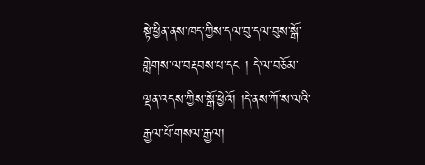སྟེ་ཕྱིན་ནས་ཁད་ཀྱིས་དལ་བུ་དལ་བུས་སྒོ་གླེགས་ལ་བརྡབས་པ་དང ། དེ་ལ་བཅོམ་ལྡན་འདས་ཀྱིས་སྒོ་ཕྱེའོ། །དེ་ནས་ཀོ་ས་ལའི་རྒྱལ་པོ་གསལ་རྒྱལ།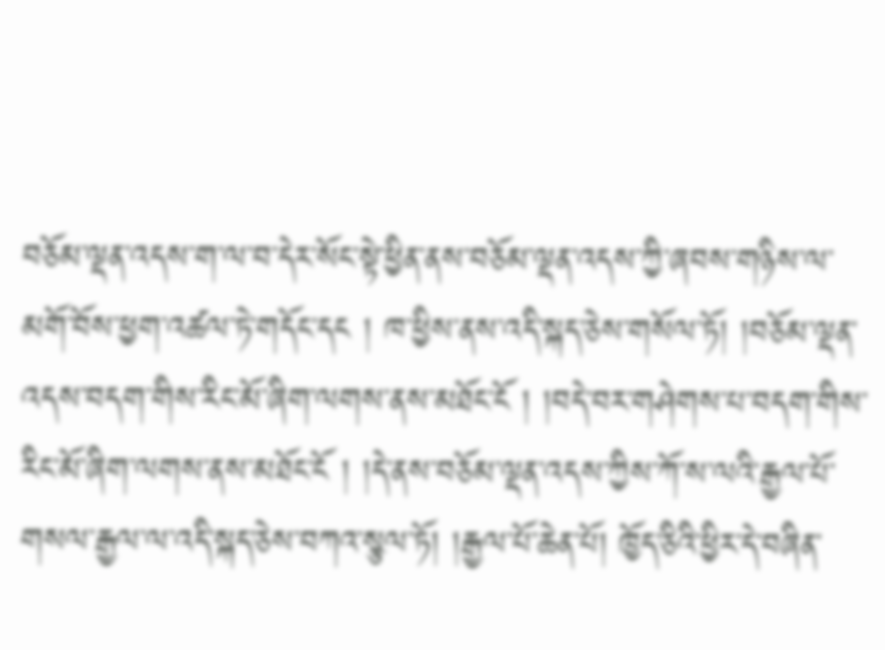བཅོམ་ལྡན་འདས་ག་ལ་བ་དེར་སོང་སྟེ་ཕྱིན་ནས་བཅོམ་ལྡན་འདས་ཀྱི་ཞབས་གཉིས་ལ་མགོ་བོས་ཕྱག་འཚལ་ཏེ་གདོང་དང ། ཁ་ཕྱིས་ནས་འདི་སྐད་ཅེས་གསོལ་ཏོ། །བཅོམ་ལྡན་འདས་བདག་གིས་རིང་མོ་ཞིག་ལགས་ནས་མཐོང་ངོ ། །བདེ་བར་གཤེགས་པ་བདག་གིས་རིང་མོ་ཞིག་ལགས་ནས་མཐོང་ངོ ། །དེ་ནས་བཅོམ་ལྡན་འདས་ཀྱིས་ཀོ་ས་ལའི་རྒྱལ་པོ་གསལ་རྒྱལ་ལ་འདི་སྐད་ཅེས་བཀའ་སྩལ་ཏོ། །རྒྱལ་པོ་ཆེན་པོ། ཁྱོད་ཅིའི་ཕྱིར་དེ་བཞིན་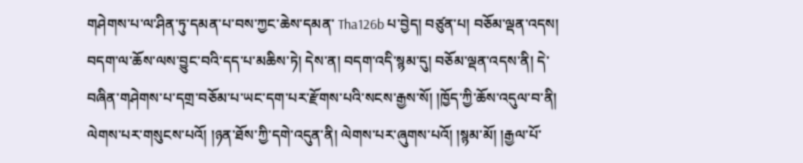གཤེགས་པ་ལ་ཤིན་ཏུ་དམན་པ་བས་ཀྱང་ཆེས་དམན་ Tha126b པ་བྱེད། བཙུན་པ། བཅོམ་ལྡན་འདས། བདག་ལ་ཆོས་ལས་བྱུང་བའི་དད་པ་མཆིས་ཏེ། དེས་ན། བདག་འདི་སྙམ་དུ། བཅོམ་ལྡན་འདས་ནི། དེ་བཞིན་གཤེགས་པ་དགྲ་བཅོམ་པ་ཡང་དག་པར་རྫོགས་པའི་སངས་རྒྱས་སོ། །ཁྱོད་ཀྱི་ཆོས་འདུལ་བ་ནི། ལེགས་པར་གསུངས་པའོ། །ཉན་ཐོས་ཀྱི་དགེ་འདུན་ནི། ལེགས་པར་ཞུགས་པའོ། །སྙམ་མོ། །རྒྱལ་པོ་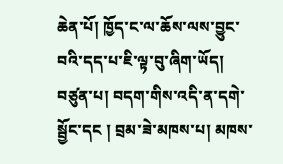ཆེན་པོ། ཁྱོད་ང་ལ་ཆོས་ལས་བྱུང་བའི་དད་པ་ཇི་ལྟ་བུ་ཞིག་ཡོད། བཙུན་པ། བདག་གིས་འདི་ན་དགེ་སྦྱོང་དང ། བྲམ་ཟེ་མཁས་པ། མཁས་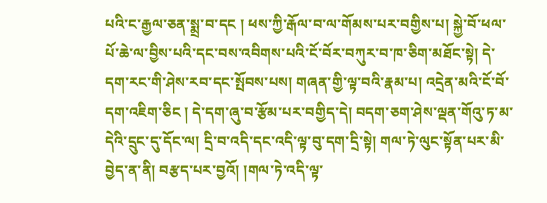པའི་ང་རྒྱལ་ཅན་སྨྲ་བ་དང ། ཕས་ཀྱི་རྒོལ་བ་ལ་གོམས་པར་བགྱིས་པ། སྐྱེ་བོ་ཕལ་པོ་ཆེ་ལ་བྱིས་པའི་དང་བས་འབིགས་པའི་ངོ་བོར་བཀུར་བ་ཁ་ཅིག་མཐོང་སྟེ། དེ་དག་རང་གི་ཤེས་རབ་དང་སྤོབས་པས། གཞན་གྱི་ལྟ་བའི་རྣམ་པ། འདྲེན་མའི་ངོ་བོ་དག་འཇིག་ཅིང ། དེ་དག་ཞུ་བ་རྩོམ་པར་བགྱིད་དེ། བདག་ཅག་ཤེས་ལྡན་གོའུ་ཏ་མ་དེའི་དྲུང་དུ་དོང་ལ། དྲི་བ་འདི་དང་འདི་ལྟ་བུ་དག་དྲི་སྟེ། གལ་ཏེ་ལུང་སྟོན་པར་མི་བྱེད་ན་ནི། བརྩད་པར་བྱའོ། །གལ་ཏེ་འདི་ལྟ་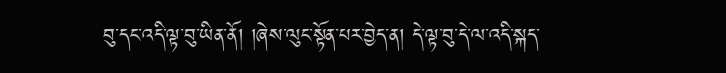བུ་དང་འདི་ལྟ་བུ་ཡིན་ནོ། །ཞེས་ལུང་སྟོན་པར་བྱེད་ན། དེ་ལྟ་བུ་དེ་ལ་འདི་སྐད་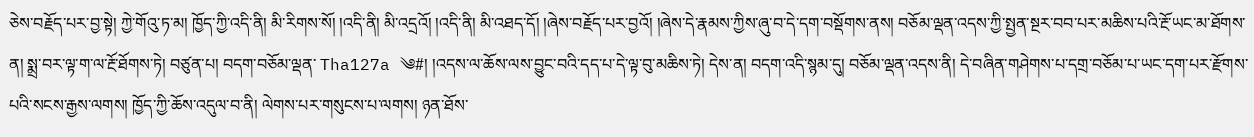ཅེས་བརྗོད་པར་བྱ་སྟེ། ཀྱེ་གོའུ་ཏ་མ། ཁྱོད་ཀྱི་འདི་ནི། མི་རིགས་སོ། །འདི་ནི། མི་འདྲའོ། །འདི་ནི། མི་འཐད་དོ། །ཞེས་བརྗོད་པར་བྱའོ། །ཞེས་དེ་རྣམས་ཀྱིས་ཞུ་བ་དེ་དག་བསྡོགས་ནས། བཅོམ་ལྡན་འདས་ཀྱི་སྤྱན་སྔར་བབ་པར་མཆིས་པའི་རྔོ་ཡང་མ་ཐོགས་ན། སྨྲ་བར་ལྟ་ག་ལ་རྔོ་ཐོགས་ཏེ། བཙུན་པ། བདག་བཅོམ་ལྡན་ Tha127a ༄#། །འདས་ལ་ཆོས་ལས་བྱུང་བའི་དད་པ་དེ་ལྟ་བུ་མཆིས་ཏེ། དེས་ན། བདག་འདི་སྙམ་དུ། བཅོམ་ལྡན་འདས་ནི། དེ་བཞིན་གཤེགས་པ་དགྲ་བཅོམ་པ་ཡང་དག་པར་རྫོགས་པའི་སངས་རྒྱས་ལགས། ཁྱོད་ཀྱི་ཆོས་འདུལ་བ་ནི། ལེགས་པར་གསུངས་པ་ལགས། ཉན་ཐོས་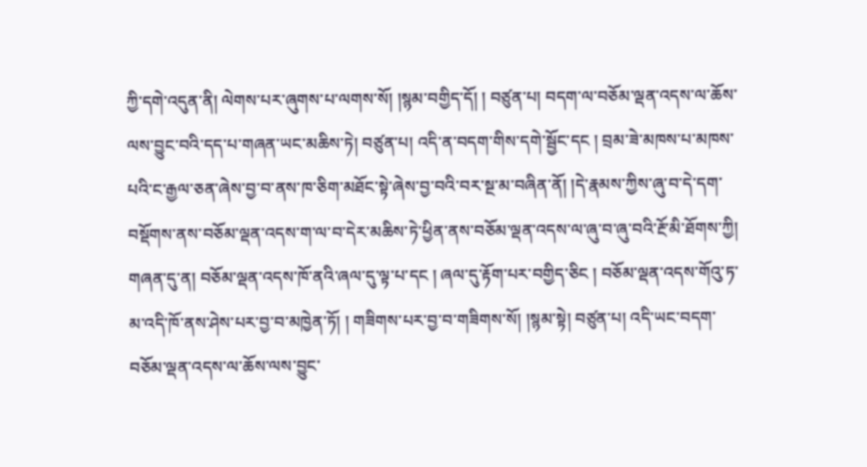ཀྱི་དགེ་འདུན་ནི། ལེགས་པར་ཞུགས་པ་ལགས་སོ། །སྙམ་བགྱིད་དོ། ། བཙུན་པ། བདག་ལ་བཅོམ་ལྡན་འདས་ལ་ཆོས་ལས་བྱུང་བའི་དད་པ་གཞན་ཡང་མཆིས་ཏེ། བཙུན་པ། འདི་ན་བདག་གིས་དགེ་སྦྱོང་དང ། བྲམ་ཟེ་མཁས་པ་མཁས་པའི་ང་རྒྱལ་ཅན་ཞེས་བྱ་བ་ནས་ཁ་ཅིག་མཐོང་སྟེ་ཞེས་བྱ་བའི་བར་སྔ་མ་བཞིན་ནོ། །དེ་རྣམས་ཀྱིས་ཞུ་བ་དེ་དག་བསྡོགས་ནས་བཅོམ་ལྡན་འདས་ག་ལ་བ་དེར་མཆིས་ཏེ་ཕྱིན་ནས་བཅོམ་ལྡན་འདས་ལ་ཞུ་བ་ཞུ་བའི་རྔོ་མི་ཐོགས་ཀྱི། གཞན་དུ་ན། བཅོམ་ལྡན་འདས་ཁོ་ནའི་ཞལ་དུ་ལྟ་པ་དང ། ཞལ་དུ་རྟོག་པར་བགྱིད་ཅིང ། བཅོམ་ལྡན་འདས་གོའུ་ཏ་མ་འདི་ཁོ་ནས་ཤེས་པར་བྱ་བ་མཁྱེན་ཏོ། ། གཟིགས་པར་བྱ་བ་གཟིགས་སོ། །སྙམ་སྟེ། བཙུན་པ། འདི་ཡང་བདག་བཅོམ་ལྡན་འདས་ལ་ཆོས་ལས་བྱུང་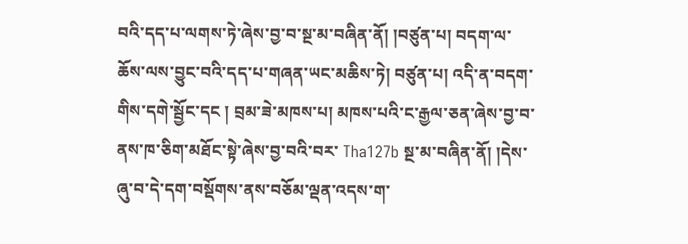བའི་དད་པ་ལགས་ཏེ་ཞེས་བྱ་བ་སྔ་མ་བཞིན་ནོ། །བཙུན་པ། བདག་ལ་ཆོས་ལས་བྱུང་བའི་དད་པ་གཞན་ཡང་མཆིས་ཏེ། བཙུན་པ། འདི་ན་བདག་གིས་དགེ་སྦྱོང་དང ། བྲམ་ཟེ་མཁས་པ། མཁས་པའི་ང་རྒྱལ་ཅན་ཞེས་བྱ་བ་ནས་ཁ་ཅིག་མཐོང་སྟེ་ཞེས་བྱ་བའི་བར་ Tha127b སྔ་མ་བཞིན་ནོ། །དེས་ཞུ་བ་དེ་དག་བསྡོགས་ནས་བཅོམ་ལྡན་འདས་ག་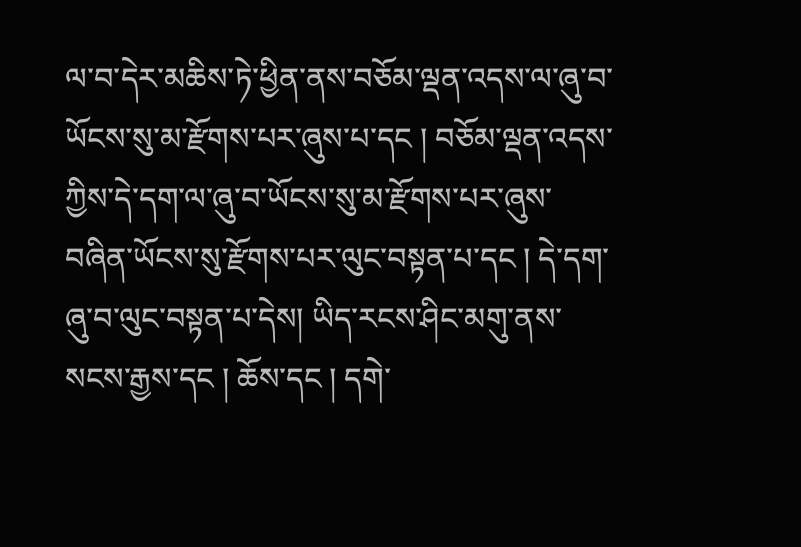ལ་བ་དེར་མཆིས་ཏེ་ཕྱིན་ནས་བཅོམ་ལྡན་འདས་ལ་ཞུ་བ་ཡོངས་སུ་མ་རྫོགས་པར་ཞུས་པ་དང ། བཅོམ་ལྡན་འདས་ཀྱིས་དེ་དག་ལ་ཞུ་བ་ཡོངས་སུ་མ་རྫོགས་པར་ཞུས་བཞིན་ཡོངས་སུ་རྫོགས་པར་ལུང་བསྟན་པ་དང ། དེ་དག་ཞུ་བ་ལུང་བསྟན་པ་དེས། ཡིད་རངས་ཤིང་མགུ་ནས་སངས་རྒྱས་དང ། ཆོས་དང ། དགེ་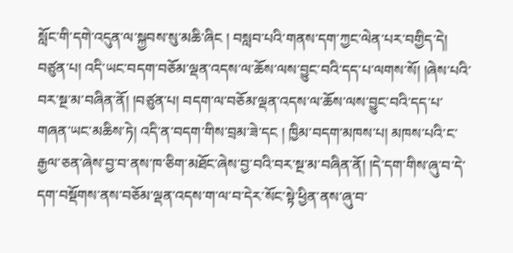སློང་གི་དགེ་འདུན་ལ་སྐྱབས་སུ་མཆི་ཞིང ། བསླབ་པའི་གནས་དག་ཀྱང་ལེན་པར་བགྱིད་དེ། བཙུན་པ། འདི་ཡང་བདག་བཅོམ་ལྡན་འདས་ལ་ཆོས་ལས་བྱུང་བའི་དད་པ་ལགས་སོ། །ཞེས་པའི་བར་སྔ་མ་བཞིན་ནོ། །བཙུན་པ། བདག་ལ་བཅོམ་ལྡན་འདས་ལ་ཆོས་ལས་བྱུང་བའི་དད་པ་གཞན་ཡང་མཆིས་ཏེ། འདི་ན་བདག་གིས་བྲམ་ཟེ་དང ། ཁྱིམ་བདག་མཁས་པ། མཁས་པའི་ང་རྒྱལ་ཅན་ཞེས་བྱ་བ་ནས་ཁ་ཅིག་མཐོང་ཞེས་བྱ་བའི་བར་སྔ་མ་བཞིན་ནོ། །དེ་དག་གིས་ཞུ་བ་དེ་དག་བསྡོགས་ནས་བཅོམ་ལྡན་འདས་ག་ལ་བ་དེར་སོང་སྟེ་ཕྱིན་ནས་ཞུ་བ་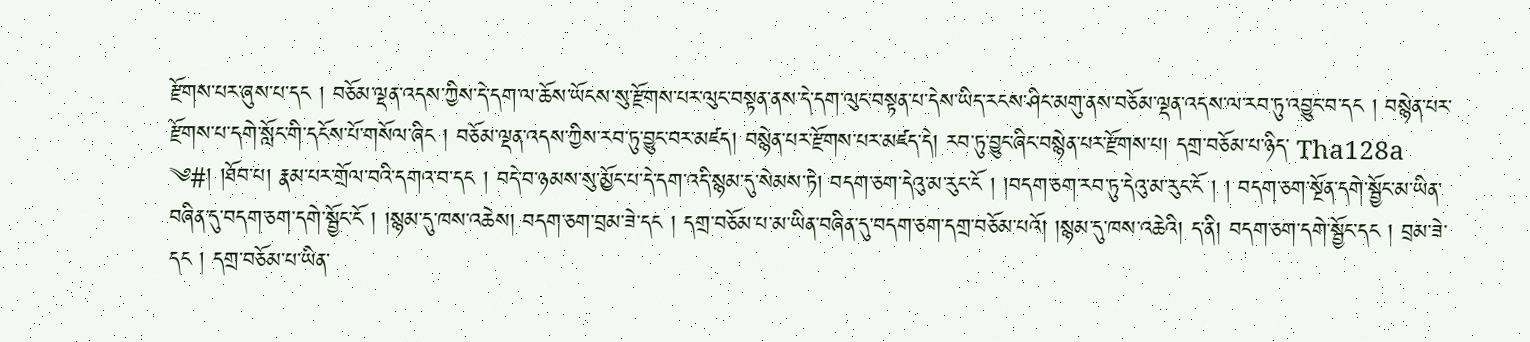རྫོགས་པར་ཞུས་པ་དང ། བཅོམ་ལྡན་འདས་ཀྱིས་དེ་དག་ལ་ཆོས་ཡོངས་སུ་རྫོགས་པར་ལུང་བསྟན་ནས་དེ་དག་ལུང་བསྟན་པ་དེས་ཡིད་རངས་ཤིང་མགུ་ནས་བཅོམ་ལྡན་འདས་ལ་རབ་ཏུ་འབྱུང་བ་དང ། བསྙེན་པར་རྫོགས་པ་དགེ་སློང་གི་དངོས་པོ་གསོལ་ཞིང ། བཅོམ་ལྡན་འདས་ཀྱིས་རབ་ཏུ་བྱུང་བར་མཛད། བསྙེན་པར་རྫོགས་པར་མཛད་དེ། རབ་ཏུ་བྱུང་ཞིང་བསྙེན་པར་རྫོགས་པ། དགྲ་བཅོམ་པ་ཉིད་ Tha128a ༄#། །ཐོབ་པ། རྣམ་པར་གྲོལ་བའི་དགའ་བ་དང ། བདེ་བ་ཉམས་སུ་མྱོང་པ་དེ་དག་འདི་སྙམ་དུ་སེམས་ཏེ། བདག་ཅག་དེའུ་མ་རུང་ངོ ། །བདག་ཅག་རབ་ཏུ་དེའུ་མ་རུང་ངོ ། ། བདག་ཅག་སྔོན་དགེ་སྦྱོང་མ་ཡིན་བཞིན་དུ་བདག་ཅག་དགེ་སྦྱོང་ངོ ། །སྙམ་དུ་ཁས་འཆེས། བདག་ཅག་བྲམ་ཟེ་དང ། དགྲ་བཅོམ་པ་མ་ཡིན་བཞིན་དུ་བདག་ཅག་དགྲ་བཅོམ་པའོ། །སྙམ་དུ་ཁས་འཆེའི། ད་ནི། བདག་ཅག་དགེ་སྦྱོང་དང ། བྲམ་ཟེ་དང ། དགྲ་བཅོམ་པ་ཡིན་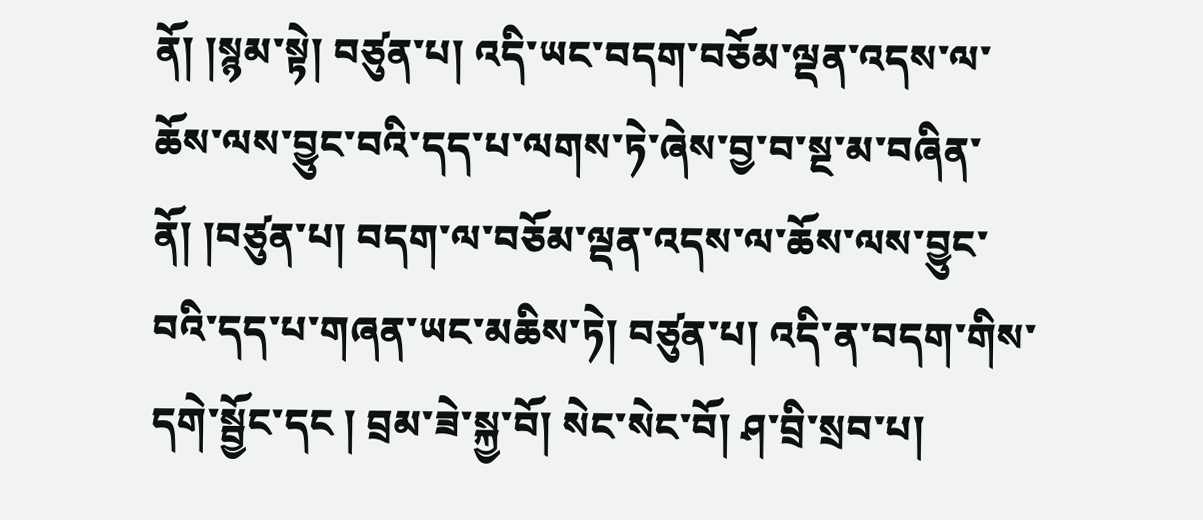ནོ། །སྙམ་སྟེ། བཙུན་པ། འདི་ཡང་བདག་བཅོམ་ལྡན་འདས་ལ་ཆོས་ལས་བྱུང་བའི་དད་པ་ལགས་ཏེ་ཞེས་བྱ་བ་སྔ་མ་བཞིན་ནོ། །བཙུན་པ། བདག་ལ་བཅོམ་ལྡན་འདས་ལ་ཆོས་ལས་བྱུང་བའི་དད་པ་གཞན་ཡང་མཆིས་ཏེ། བཙུན་པ། འདི་ན་བདག་གིས་དགེ་སྦྱོང་དང ། བྲམ་ཟེ་སྐྱ་བོ། སེང་སེང་བོ། ཤ་བྲི་སྲབ་པ།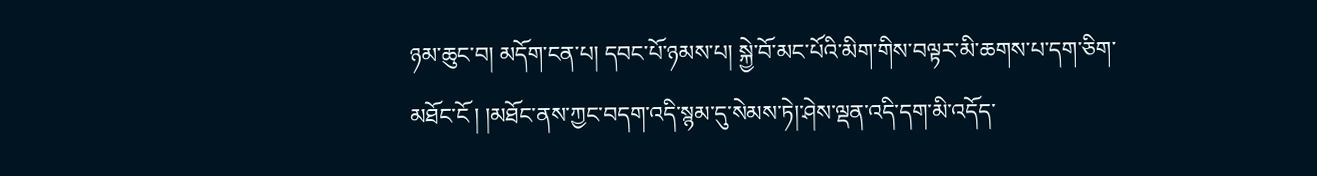ཉམ་ཆུང་བ། མདོག་ངན་པ། དབང་པོ་ཉམས་པ། སྐྱེ་བོ་མང་པོའི་མིག་གིས་བལྟར་མི་ཆགས་པ་དག་ཅིག་མཐོང་ངོ ། །མཐོང་ནས་ཀྱང་བདག་འདི་སྙམ་དུ་སེམས་ཏེ།་ཤེས་ལྡན་འདི་དག་མི་འདོད་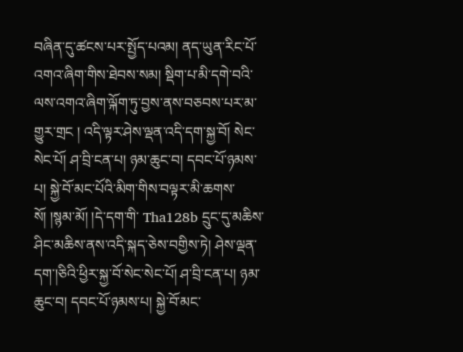བཞིན་དུ་ཚངས་པར་སྤྱོད་པའམ། ནད་ཡུན་རིང་པོ་འགའ་ཞིག་གིས་ཐེབས་སམ། སྡིག་པ་མི་དགེ་བའི་ལས་འགའ་ཞིག་ལྐོག་ཏུ་བྱས་ནས་བཅབས་པར་མ་གྱུར་གྲང ། འདི་ལྟར་ཤེས་ལྡན་འདི་དག་སྐྱ་བོ། སེང་སེང་པོ། ཤ་བྲི་ངན་པ། ཉམ་ཆུང་བ། དབང་པོ་ཉམས་པ། སྐྱེ་བོ་མང་པོའི་མིག་གིས་བལྟར་མི་ཆགས་སོ། །སྙམ་མོ། །དེ་དག་གི་ Tha128b དྲུང་དུ་མཆིས་ཤིང་མཆིས་ནས་འདི་སྐད་ཅེས་བགྱིས་ཏེ། ཤེས་ལྡན་དག་།ཅིའི་ཕྱིར་སྐྱ་བོ་སེང་སེང་པོ། ཤ་བྲི་ངན་པ། ཉམ་ཆུང་བ། དབང་པོ་ཉམས་པ། སྐྱེ་བོ་མང་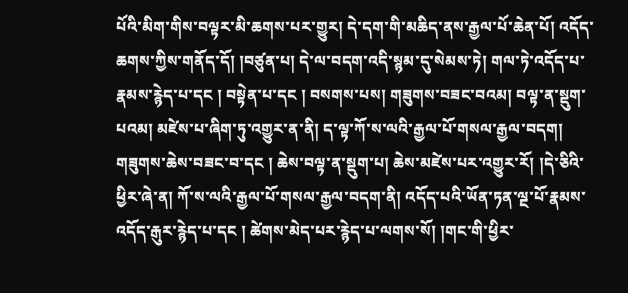པོའི་མིག་གིས་བལྟར་མི་ཆགས་པར་གྱུར། དེ་དག་གི་མཆིད་ནས་རྒྱལ་པོ་ཆེན་པོ། འདོད་ཆགས་ཀྱིས་གནོད་དོ། །བཙུན་པ། དེ་ལ་བདག་འདི་སྙམ་དུ་སེམས་ཏེ། གལ་ཏེ་འདོད་པ་རྣམས་རྙེད་པ་དང ། བསྟེན་པ་དང ། བསགས་པས། གཟུགས་བཟང་བའམ། བལྟ་ན་སྡུག་པའམ། མཛེས་པ་ཞིག་ཏུ་འགྱུར་ན་ནི། ད་ལྟ་ཀོ་ས་ལའི་རྒྱལ་པོ་གསལ་རྒྱལ་བདག། གཟུགས་ཆེས་བཟང་བ་དང ། ཆེས་བལྟ་ན་སྡུག་པ། ཆེས་མཛེས་པར་འགྱུར་རོ། །དེ་ཅིའི་ཕྱིར་ཞེ་ན། ཀོ་ས་ལའི་རྒྱལ་པོ་གསལ་རྒྱལ་བདག་ནི། འདོད་པའི་ཡོན་ཏན་ལྔ་པོ་རྣམས་འདོད་རྒུར་རྙེད་པ་དང ། ཚེགས་མེད་པར་རྙེད་པ་ལགས་སོ། །གང་གི་ཕྱིར་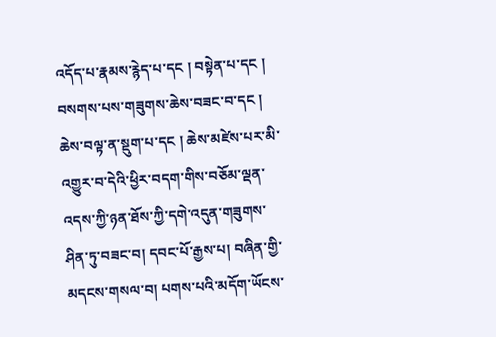འདོད་པ་རྣམས་རྙེད་པ་དང ། བསྟེན་པ་དང ། བསགས་པས་གཟུགས་ཆེས་བཟང་བ་དང ། ཆེས་བལྟ་ན་སྡུག་པ་དང ། ཆེས་མཛེས་པར་མི་འགྱུར་བ་དེའི་ཕྱིར་བདག་གིས་བཅོམ་ལྡན་འདས་ཀྱི་ཉན་ཐོས་ཀྱི་དགེ་འདུན་གཟུགས་ཤིན་ཏུ་བཟང་བ། དབང་པོ་རྒྱས་པ། བཞིན་གྱི་མདངས་གསལ་བ། པགས་པའི་མདོག་ཡོངས་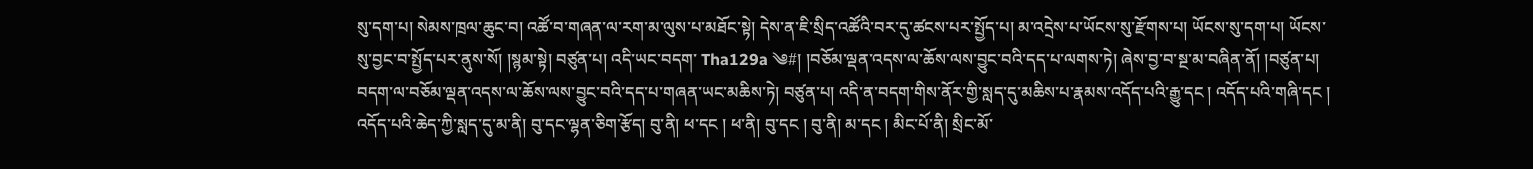སུ་དག་པ། སེམས་ཁྲལ་ཆུང་བ། འཚོ་བ་གཞན་ལ་རག་མ་ལུས་པ་མཐོང་སྟེ། དེས་ན་ཇི་སྲིད་འཚོའི་བར་དུ་ཚངས་པར་སྤྱོད་པ། མ་འདྲེས་པ་ཡོངས་སུ་རྫོགས་པ། ཡོངས་སུ་དག་པ། ཡོངས་སུ་བྱང་བ་སྤྱོད་པར་ནུས་སོ། །སྙམ་སྟེ། བཙུན་པ། འདི་ཡང་བདག་ Tha129a ༄#། །བཅོམ་ལྡན་འདས་ལ་ཆོས་ལས་བྱུང་བའི་དད་པ་ལགས་ཏེ། ཞེས་བྱ་བ་སྔ་མ་བཞིན་ནོ། །བཙུན་པ། བདག་ལ་བཅོམ་ལྡན་འདས་ལ་ཆོས་ལས་བྱུང་བའི་དད་པ་གཞན་ཡང་མཆིས་ཏེ། བཙུན་པ། འདི་ན་བདག་གིས་ནོར་གྱི་སླད་དུ་མཆིས་པ་རྣམས་འདོད་པའི་རྒྱུ་དང ། འདོད་པའི་གཞི་དང ། འདོད་པའི་ཆེད་ཀྱི་སླད་དུ་མ་ནི། བུ་དང་ལྷན་ཅིག་རྩོད། བུ་ནི། ཕ་དང ། ཕ་ནི། བུ་དང ། བུ་ནི། མ་དང ། མིང་པོ་ནི། སྲིང་མོ་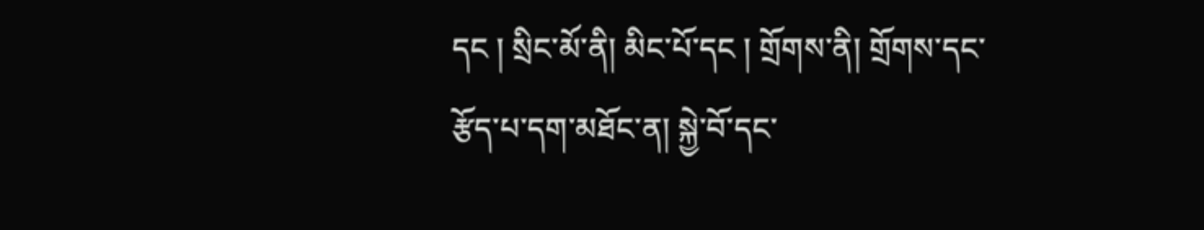དང ། སྲིང་མོ་ནི། མིང་པོ་དང ། གྲོགས་ནི། གྲོགས་དང་རྩོད་པ་དག་མཐོང་ན། སྐྱེ་བོ་དང་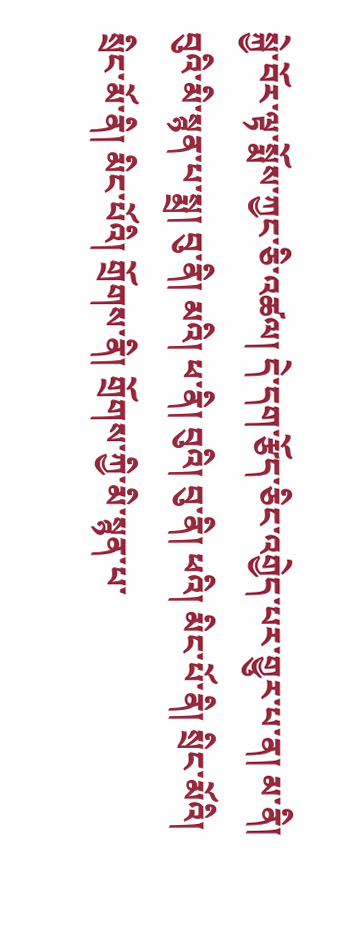སྐྱེ་བོར་ལྟ་སྨོས་ཀྱང་ཅི་འཚལ། དེ་དག་རྩོད་ཅིང་འགྱེད་པར་གྱུར་པ་ན། མ་ནི། བུའི་མི་སྙན་པ་སྨྲ། བུ་ནི། མའི། ཕ་ནི། བུའི། བུ་ནི། ཕའི། མིང་པོ་ནི། སྲིང་མོའི། སྲིང་མོ་ནི། མིང་པོའི། གྲོགས་ནི། གྲོགས་ཀྱི་མི་སྙན་པ་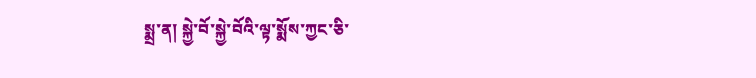སྨྲ་ན། སྐྱེ་བོ་སྐྱེ་བོའི་ལྟ་སྨོས་ཀྱང་ཅི་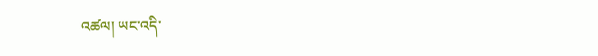འཚལ། ཡང་འདི་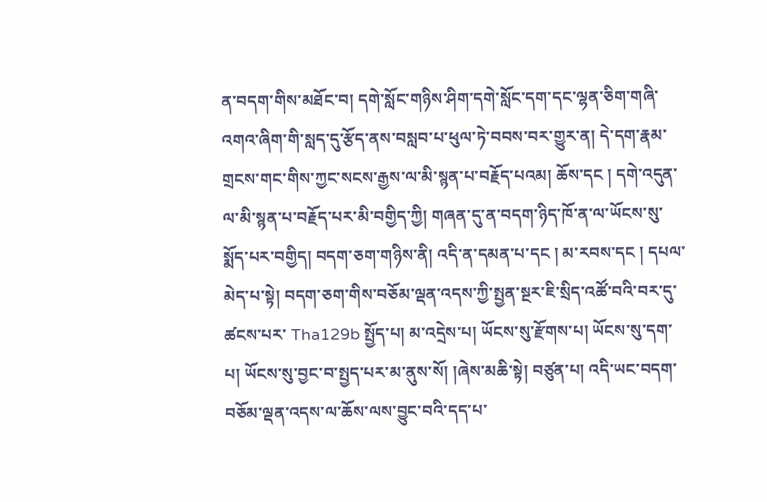ན་བདག་གིས་མཐོང་བ། དགེ་སློང་གཉིས་ཤིག་དགེ་སློང་དག་དང་ལྷན་ཅིག་གཞི་འགའ་ཞིག་གི་སླད་དུ་རྩོད་ནས་བསླབ་པ་ཕུལ་ཏེ་བབས་བར་གྱུར་ན། དེ་དག་རྣམ་གྲངས་གང་གིས་ཀྱང་སངས་རྒྱས་ལ་མི་སྙན་པ་བརྗོད་པའམ། ཆོས་དང ། དགེ་འདུན་ལ་མི་སྙན་པ་བརྗོད་པར་མི་བགྱིད་ཀྱི། གཞན་དུ་ན་བདག་ཉིད་ཁོ་ན་ལ་ཡོངས་སུ་སྨོད་པར་བགྱིད། བདག་ཅག་གཉིས་ནི། འདི་ན་དམན་པ་དང ། མ་རབས་དང ། དཔལ་མེད་པ་སྟེ། བདག་ཅག་གིས་བཅོམ་ལྡན་འདས་ཀྱི་སྤྱན་སྔར་ཇི་སྲིད་འཚོ་བའི་བར་དུ་ཚངས་པར་ Tha129b སྤྱོད་པ། མ་འདྲེས་པ། ཡོངས་སུ་རྫོགས་པ། ཡོངས་སུ་དག་པ། ཡོངས་སུ་བྱང་བ་སྤྱད་པར་མ་ནུས་སོ། །ཞེས་མཆི་སྟེ། བཙུན་པ། འདི་ཡང་བདག་བཅོམ་ལྡན་འདས་ལ་ཆོས་ལས་བྱུང་བའི་དད་པ་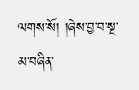ལགས་སོ། །ཞེས་བྱ་བ་སྔ་མ་བཞིན་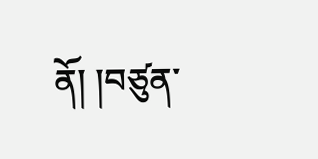ནོ། །བཙུན་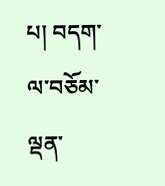པ། བདག་ལ་བཅོམ་ལྡན་